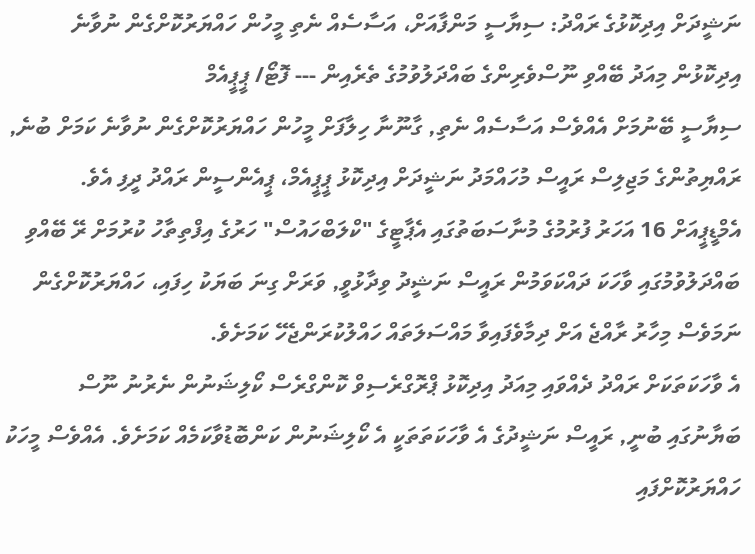ނަޝީދަށް އިދިކޮޅުގެ ރައްދު: ސިޔާސީ މަންފާއަށް، އަސާސެއް ނެތި މީހުން ހައްޔަރުކޮށްގެން ނުވާނެ
އިދިކޮޅުން މިއަދު ބޭއްވި ނޫސްވެރިންގެ ބައްދަލުވުމުގެ ތެރެއިން --- ފޮޓޯ/ ޕީޕީއެމް
ސިޔާސީ ބޭނުމަށް އެއްވެސް އަސާސެއް ނެތި, ގާނޫނާ ހިލާފަށް މީހުން ހައްޔަރުކޮށްގެން ނުވާނެ ކަމަށް ބުނެ, ރައްޔިތުންގެ މަޖިލިސް ރައީސް މުހައްމަދު ނަޝީދަށް އިދިކޮޅު ޕީޕީއެމް، ޕީއެންސީން ރައްދު ދީފި އެވެ.
އެމްޑީޕީއަށް 16 އަހަރު ފުރުމުގެ މުނާސަބަތުގައި އެޕާޓީގެ "ކްލަބްހައުސް" ހަރުގެ އިފްތިތާހު ކުރުމަށް ރޭ ބޭއްވި ބައްދަލުވުމުގައި ވާހަކަ ދައްކަވަމުން ރައީސް ނަޝީދު ވިދާޅުވީ, ވަރަށް ގިނަ ބަޔަކު ހިފައި، ހައްޔަރުކޮށްގެން ނަމަވެސް މިހާރު ރާއްޖެ އަށް ދިމާވެފައިވާ މައްސަލަތައް ހައްލުކުރަންޖެހޭ ކަމަށެވެ.
އެ ވާހަކަތަކަށް ރައްދު ދެއްވައި މިއަދު އިދިކޮޅު ޕްރޮގްރެސިވް ކޮންގްރެސް ކޯލިޝަނުން ނެރުނު ނޫސް ބަޔާނުގައި ބުނީ, ރައީސް ނަޝީދުގެ އެ ވާހަކަތަތަކީ އެ ކޯލިޝަނުން ކަންބޮޑުވާކަމެއް ކަމަށެވެ. އެއްވެސް މީހަކު ހައްޔަރުކޮށްފައި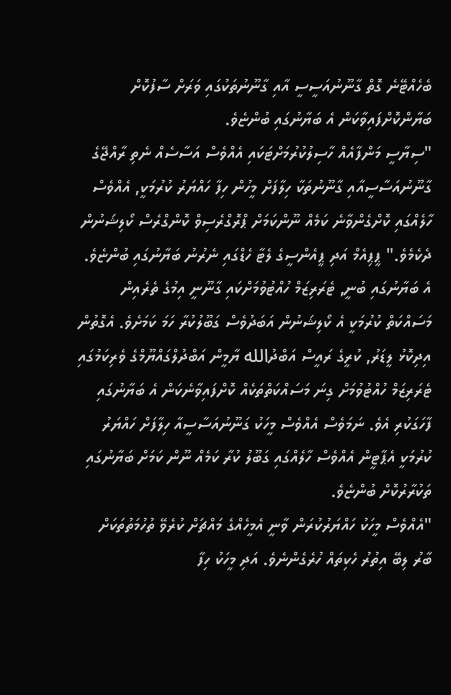ބެހެއްޓޭނެ ގޮތް ގާނޫނުއަސީސީ އާއި ގާނޫނުތަކުގައި ވަރަށް ސާފުކޮށް ބަޔާންކޮށްފައިވާކަން އެ ބަޔާނުގައި ބުންޏެވެ.
"ސިޔާސީ މަންފާއެއް ހާސިލުކުރުމަށްޓަކައި އެއްވެސް އަސާސެއް ނެތި ރާއްޖޭގެ ގާނޫނުއަސާސީއާއި ގާނޫނުތަކާ ހިލާފަށް މީހުން ހިފާ ހައްޔަރު ކުރުމަކީ, އެއްވެސް ހާލެއްގައި ކޮށްގެންވާނެ ކަމެއް ނޫންކަމަށް ޕްރޮގްރެސިވް ކޮންގްރެސް ކޯލިޝަނުން ދެކެމެވެ." ޕީޕިއެމް އަދި ޕީއެންސީގެ ލެޓާ ހެޑްގައި ނެރުނު ބަޔާނުގައި ބުންޏެވެ.
އެ ބަޔާނުގައި ބުނީ, ޓެރަރިޒަމް ހުއްޓުވުމަށްކައި ގާނޫނީ އިމުގެ ތެރެއިން މަސައްކަތް ކުރުމަކީ އެ ކޯލިޝަނުން އަބަދުވެސް ގަބޫލުކުރާ ހަމަ ކަމަށެވެ. އެގޮތުން އިދިކޮޅު ލީޑަރު, ކުރީގެ ރައީސް އަބްދުالله ޔާމީން އަބްދުލްގައްޔޫމްގެ ވެރިކަމުގައި ޓެރަރިޒަމް ހުއްޓުވުމަށް ގިނަ މަސައްކަތްތަކެއް ކޮށްފައިވާނެކަން އެ ބަޔާނުގައި ފާހަގަކުރި އެވެ. ނަމަވެސް އެއްވެސް މީހަކު ގަނޫނުއަސާސީއާ ހިލާފަށް ހައްޔަރު ކުރުމަކީ އެޕާޓީން އެއްވެސް ހާލެއްގައި ގަބޫލު ކުރާ ކަމެއް ނޫން ކަމަށް ބަޔާނުގައި ތަކުރާރުކޮށް ބުންޏެވެ.
"އެއްވެސް މީހަކު ހައްޔަރުކުރަން ވާނީ އެމީހެއްގެ މައްޗަށް ކުރެވޭ ތުހުމަތުތަކަށް ބާރު ލިބޭ އިތުރު ހެކިތައް ހުރެގެންނެވެ. އަދި މީހަކު ހިފާ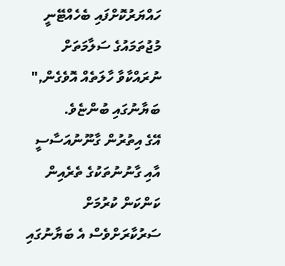ހައްޔަރުކޮށްފައި ބެހެއްޓޭނީ މުޖުތަމައުގެ ސަލާމަތަށް ނުރައްކާވާ ހާލަތެއް އޮވެގެން," ބަޔާނުގައި ބުންޏެވެ.
އޭގެ އިތުރުން ގާނޫނުއަސާސީ އާއި ގާނުނުތަކުގެ ތެރެއިން ކަންކަން ކުރުމަށް ސަރުކާރަށްވެސް އެ ބަޔާނުގައި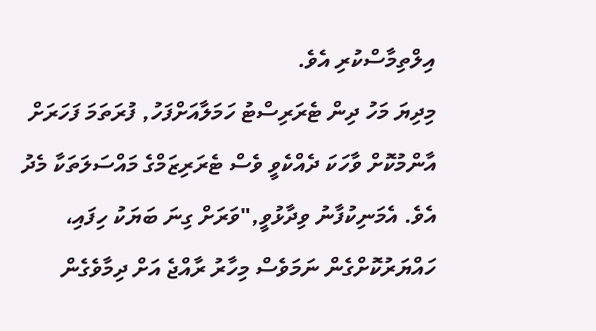އިލްތިމާސްކުރި އެވެ.
މިދިޔަ މަހު ދިން ޓެރަރިސްޓު ހަމަލާއަށްފަހު, ފުރަތަމަ ފަހަރަށް އާންމުކޮށް ވާހަކަ ދެއްކެވީ ވެސް ޓެރަރިޒަމްގެ މައްސަލަތަކާ މެދު އެވެ. އެމަނިކުފާނު ވިދާޅުވީ,"ވަރަށް ގިނަ ބަޔަކު ހިފައި، ހައްޔަރުކޮށްގެން ނަމަވެސް މިހާރު ރާއްޖެ އަށް ދިމާވެގެން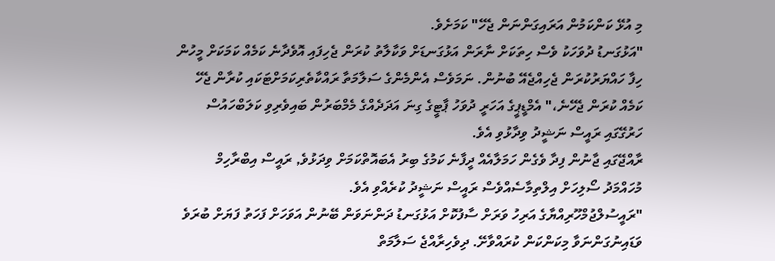މި އުޅޭ ކަންކަމުން އަރައިގަންނަން ޖެހޭ" ކަމަށެވެ.
"އަޅުގަނޑު ދުވަހަކު ވެސް ހިތަކަށް ނާރަން އަޅުގަނޑަށް ވަކާލާތު ކުރަން ޖެހިފައި އޮވެދާނެ ކަމެއް ކަމަކަށް މީހުން ހިފާ ހައްޔަރުކުރަން ޖެހިއްޖެއޭ ބުނުން. ނަމަވެސް އެންމެންގެ ސަލާމަތާ ރައްކާތެރިކަމަށްޓަކައި ކުރާން ޖެހޭ ކަމެއް ކުރަން ޖެހޭނެ،" އެމްޑީޕީގެ އަހަރީ ދުވަހު ޕާޓީގެ ގިނަ އަދަދެއްގެ މެމްބަރުން ބައިވެރިވި ކަލަބްހައުސް ހަރުގޭގައި ރައީސް ނަޝީދު ވިދާޅުވި އެވެ.
ރާއްޖޭގައި ޖާނުން ފިދާ ވެގެން ހަމަލާއެއް ދީފާނެ ކަމުގެ ބިރު އެބައޮތްކަމަށް ވިދަޅުވެ, ރައީސް އިބްރާހިމް މުހައްމަދު ސޯލިހަށް އިލްތިމާސެއްވެސް ރައީސް ނަޝީދު ކުރެއްވި އެވެ.
"ރައީސުލްޖުމްހޫރިއްޔާގެ އަރިހު ވަރަށް ސާފުކޮށް އަޅުގަނޑު ދަންނަވަން ބޭނުން އަވަހަށް ފަހަތު ފަޔަށް ބުރަވެ ވަޑައިނުގަންނަވާ މިކަންކަން ކުރައްވާށޭ. ދިވެހިރާއްޖެ ސަލާމަތް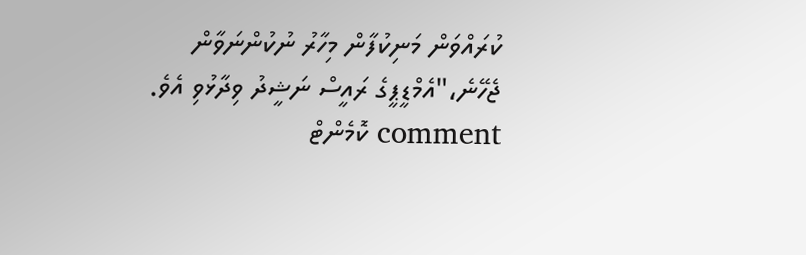ކުރައްވަން މަނިކުފާން މިހާރު ނުކުންނަވާން ޖެހޭނެ،"އެމްޑީޕީގެ ރައީސް ނަޝީދު ވިދާޅުވި އެވެ.
comment ކޮމެންޓް